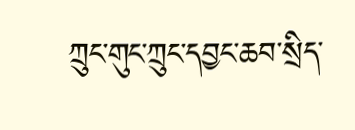ཀྲུང་གུང་ཀྲུང་དབྱང་ཆབ་སྲིད་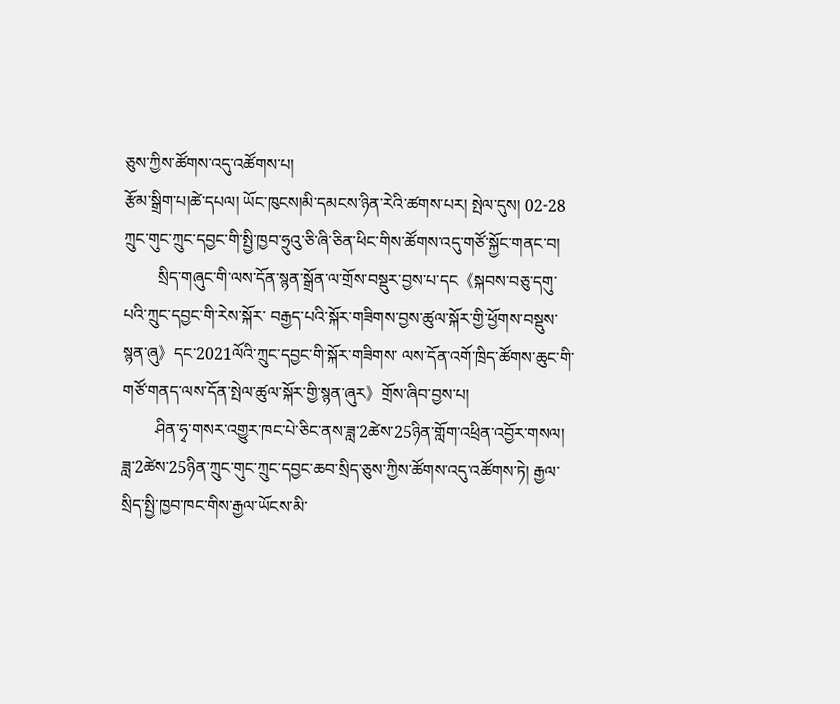ཅུས་ཀྱིས་ཚོགས་འདུ་འཚོགས་པ།
རྩོམ་སྒྲིག་པ།ཚེ་དཔལ། ཡོང་ཁུངས།མི་དམངས་ཉིན་རེའི་ཚགས་པར། སྤེལ་དུས། 02-28
ཀྲུང་གུང་ཀྲུང་དབྱང་གི་སྤྱི་ཁྱབ་ཧྲུའུ་ཅི་ཞི་ཅིན་ཕིང་གིས་ཚོགས་འདུ་གཙོ་སྐྱོང་གནང་བ།
        སྲིད་གཞུང་གི་ལས་དོན་སྙན་སྒྲོན་ལ་གྲོས་བསྡུར་བྱས་པ་དང《སྐབས་བཅུ་དགུ་པའི་ཀྲུང་དབྱང་གི་རེས་སྐོར་ བརྒྱད་པའི་སྐོར་གཟིགས་བྱས་ཚུལ་སྐོར་གྱི་ཕྱོགས་བསྡུས་སྙན་ཞུ》དང་2021ལོའི་ཀྲུང་དབྱང་གི་སྐོར་གཟིགས་ ལས་དོན་འགོ་ཁྲིད་ཚོགས་ཆུང་གི་གཙོ་གནད་ལས་དོན་སྤེལ་ཚུལ་སྐོར་གྱི་སྙན་ཞུར》གྲོས་ཞིབ་བྱས་པ།
        ཤིན་ཧྭ་གསར་འགྱུར་ཁང་པེ་ཅིང་ནས་ཟླ་2ཚེས་25ཉིན་གློག་འཕྲིན་འབྱོར་གསལ། ཟླ་2ཚེས་25ཉིན་ཀྲུང་གུང་ཀྲུང་དབྱང་ཆབ་སྲིད་ཅུས་ཀྱིས་ཚོགས་འདུ་འཚོགས་ཏེ། རྒྱལ་སྲིད་སྤྱི་ཁྱབ་ཁང་གིས་རྒྱལ་ཡོངས་མི་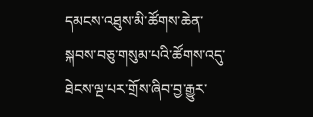དམངས་འཐུས་མི་ཚོགས་ཆེན་སྐབས་བཅུ་གསུམ་པའི་ཚོགས་འདུ་ཐེངས་ལྔ་པར་གྲོས་ཞིབ་བྱ་རྒྱུར་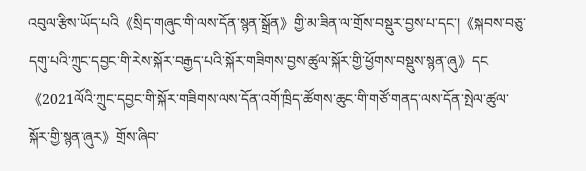འབུལ་རྩིས་ཡོད་པའི《སྲིད་གཞུང་གི་ལས་དོན་སྙན་སྒྲོན》གྱི་མ་ཟིན་ལ་གྲོས་བསྡུར་བྱས་པ་དང་།《སྐབས་བཅུ་དགུ་པའི་ཀྲུང་དབྱང་གི་རེས་སྐོར་བརྒྱད་པའི་སྐོར་གཟིགས་བྱས་ཚུལ་སྐོར་གྱི་ཕྱོགས་བསྡུས་སྙན་ཞུ》དང《2021ལོའི་ཀྲུང་དབྱང་གི་སྐོར་གཟིགས་ལས་དོན་འགོ་ཁྲིད་ཚོགས་ཆུང་གི་གཙོ་གནད་ལས་དོན་སྤེལ་ཚུལ་སྐོར་གྱི་སྙན་ཞུར》གྲོས་ཞིབ་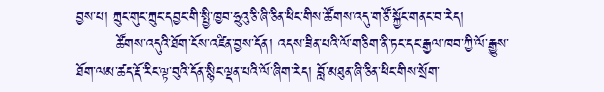བྱས་པ། ཀྲུང་གུང་ཀྲུང་དབྱང་གི་སྤྱི་ཁྱབ་ཧྲུའུ་ཅི་ཞི་ཅིན་ཕིང་གིས་ཚོགས་འདུ་གཙོ་སྐྱོང་གནང་བ་རེད།
        ཚོགས་འདུའི་ཐོག་ངོས་འཛིན་བྱས་དོན། འདས་ཟིན་པའི་ལོ་གཅིག་ནི་ཏང་དང་རྒྱལ་ཁབ་ཀྱི་ལོ་རྒྱུས་ཐོག་ལམ་ཚད་རྡོ་རིང་ལྟ་བུའི་དོན་སྙིང་ལྡན་པའི་ལོ་ཞིག་རེད། བློ་མཐུན་ཞི་ཅིན་ཕིང་གིས་སྲོག་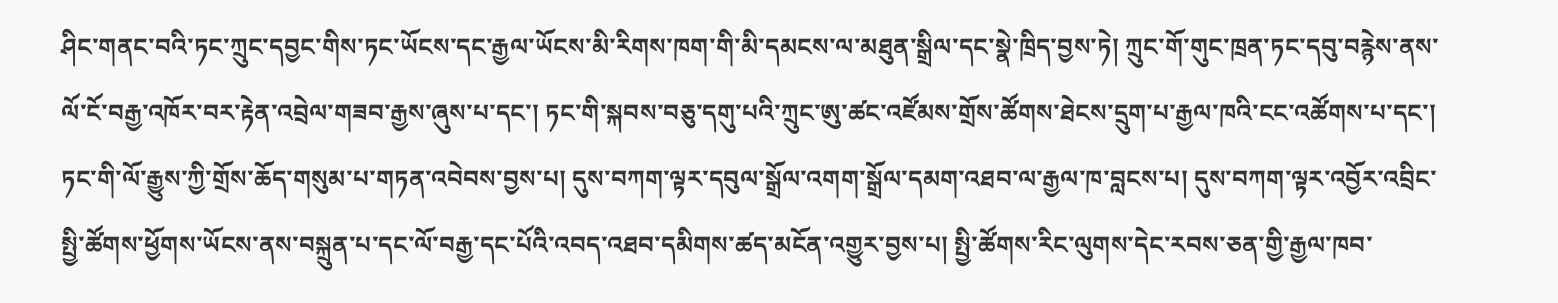ཤིང་གནང་བའི་ཏང་ཀྲུང་དབྱང་གིས་ཏང་ཡོངས་དང་རྒྱལ་ཡོངས་མི་རིགས་ཁག་གི་མི་དམངས་ལ་མཐུན་སྒྲིལ་དང་སྣེ་ཁྲིད་བྱས་ཏེ། ཀྲུང་གོ་གུང་ཁྲན་ཏང་དབུ་བརྙེས་ནས་ལོ་ངོ་བརྒྱ་འཁོར་བར་རྟེན་འབྲེལ་གཟབ་རྒྱས་ཞུས་པ་དང་། ཏང་གི་སྐབས་བཅུ་དགུ་པའི་ཀྲུང་ཨུ་ཚང་འཛོམས་གྲོས་ཚོགས་ཐེངས་དྲུག་པ་རྒྱལ་ཁའི་ངང་འཚོགས་པ་དང་། ཏང་གི་ལོ་རྒྱུས་ཀྱི་གྲོས་ཆོད་གསུམ་པ་གཏན་འབེབས་བྱས་པ། དུས་བཀག་ལྟར་དབུལ་སྒྲོལ་འགག་སྒྲོལ་དམག་འཐབ་ལ་རྒྱལ་ཁ་བླངས་པ། དུས་བཀག་ལྟར་འབྱོར་འབྲིང་སྤྱི་ཚོགས་ཕྱོགས་ཡོངས་ནས་བསྐྲུན་པ་དང་ལོ་བརྒྱ་དང་པོའི་འབད་འཐབ་དམིགས་ཚད་མངོན་འགྱུར་བྱས་པ། སྤྱི་ཚོགས་རིང་ལུགས་དེང་རབས་ཅན་གྱི་རྒྱལ་ཁབ་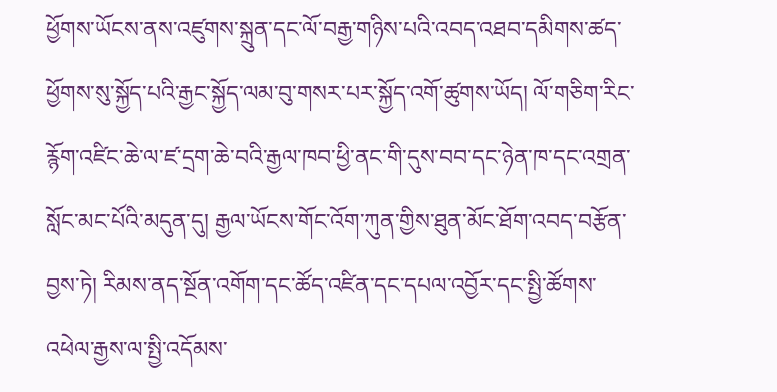ཕྱོགས་ཡོངས་ནས་འཛུགས་སྐྲུན་དང་ལོ་བརྒྱ་གཉིས་པའི་འབད་འཐབ་དམིགས་ཚད་ཕྱོགས་སུ་སྐྱོད་པའི་རྒྱང་སྐྱོད་ལམ་བུ་གསར་པར་སྐྱོད་འགོ་ཚུགས་ཡོད། ལོ་གཅིག་རིང་རྙོག་འཛིང་ཆེ་ལ་ཛ་དྲག་ཆེ་བའི་རྒྱལ་ཁབ་ཕྱི་ནང་གི་དུས་བབ་དང་ཉེན་ཁ་དང་འགྲན་སློང་མང་པོའི་མདུན་དུ། རྒྱལ་ཡོངས་གོང་འོག་ཀུན་གྱིས་ཐུན་མོང་ཐོག་འབད་བརྩོན་བྱས་ཏེ། རིམས་ནད་སྔོན་འགོག་དང་ཚོད་འཛིན་དང་དཔལ་འབྱོར་དང་སྤྱི་ཚོགས་འཕེལ་རྒྱས་ལ་སྤྱི་འདོམས་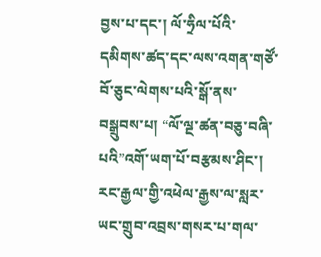བྱས་པ་དང་། ལོ་ཧྲིལ་པོའི་དམིགས་ཚད་དང་ལས་འགན་གཙོ་བོ་ཅུང་ལེགས་པའི་སྒོ་ནས་བསྒྲུབས་པ། “ལོ་ལྔ་ཚན་བཅུ་བཞི་པའི”འགོ་ཡག་པོ་བརྩམས་ཤིང་། རང་རྒྱལ་གྱི་འཕེལ་རྒྱས་ལ་སླར་ཡང་གྲུབ་འབྲས་གསར་པ་གལ་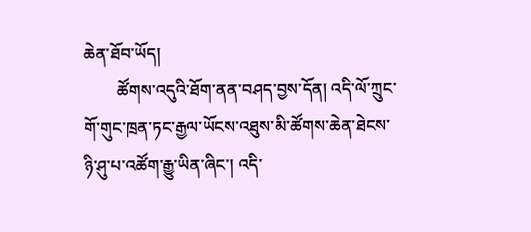ཆེན་ཐོབ་ཡོད།
        ཚོགས་འདུའི་ཐོག་ནན་བཤད་བྱས་དོན། འདི་ལོ་ཀྲུང་གོ་གུང་ཁྲན་ཏང་རྒྱལ་ཡོངས་འཐུས་མི་ཚོགས་ཆེན་ཐེངས་ཉི་ཤུ་པ་འཚོག་རྒྱུ་ཡིན་ཞིང་། འདི་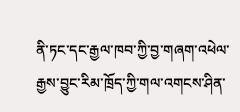ནི་ཏང་དང་རྒྱལ་ཁབ་ཀྱི་བྱ་གཞག་འཕེལ་རྒྱས་བྱུང་རིམ་ཁྲོད་ཀྱི་གལ་འགངས་ཤིན་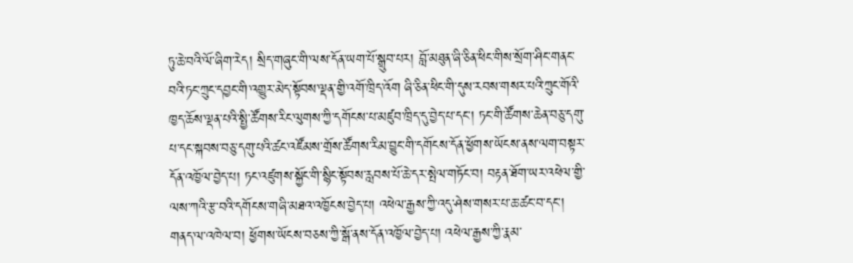ཏུ་ཆེ་བའི་ལོ་ཞིག་རེད། སྲིད་གཞུང་གི་ལས་དོན་ཡག་པོ་སྒྲུབ་པར། བློ་མཐུན་ཞི་ཅིན་ཕིང་གིས་སྲོག་ཤིང་གནང་བའི་ཏང་ཀྲུང་དབྱང་གི་འགྱུར་མེད་སྟོབས་ལྡན་གྱི་འགོ་ཁྲིད་འོག ཞི་ཅིན་ཕིང་གི་དུས་རབས་གསར་པའི་ཀྲུང་གོའི་ཁྱད་ཆོས་ལྡན་པའི་སྤྱི་ཚོགས་རིང་ལུགས་ཀྱི་དགོངས་པ་མཛུབ་ཁྲིད་དུ་བྱེད་པ་དང་། ཏང་གི་ཚོགས་ཆེན་བཅུ་དགུ་པ་དང་སྐབས་བཅུ་དགུ་པའི་ཚང་འཛོམས་གྲོས་ཚོགས་རིམ་བྱུང་གི་དགོངས་དོན་ཕྱོགས་ཡོངས་ནས་ལག་བསྟར་དོན་འཁྱོལ་བྱེད་པ། ཏང་འཛུགས་སྐྱོང་གི་སྙིང་སྟོབས་རླབས་པོ་ཆེ་དར་སྤེལ་གཏོང་བ། བརྟན་ཐོག་ཡར་འཕེལ་གྱི་ལས་ཀའི་རྩ་བའི་དགོངས་གཞི་མཐའ་འཁྱོངས་བྱེད་པ། འཕེལ་རྒྱས་ཀྱི་འདུ་ཤེས་གསར་པ་ཆ་ཚང་བ་དང་། གནད་ལ་འཁེལ་བ། ཕྱོགས་ཡོངས་བཅས་ཀྱི་སྒོ་ནས་དོན་འཁྱོལ་བྱེད་པ། འཕེལ་རྒྱས་ཀྱི་རྣམ་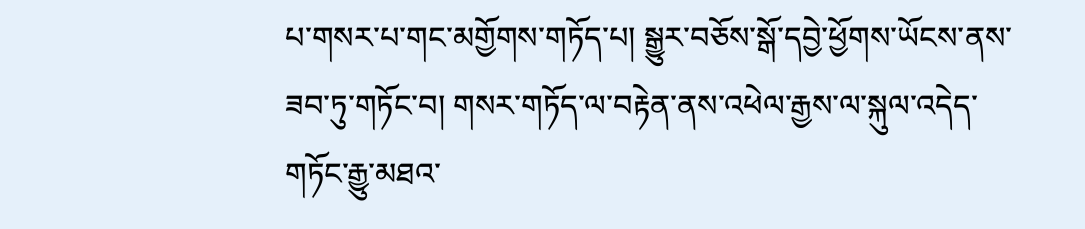པ་གསར་པ་གང་མགྱོགས་གཏོད་པ། སྒྱུར་བཅོས་སྒོ་དབྱེ་ཕྱོགས་ཡོངས་ནས་ཟབ་ཏུ་གཏོང་བ། གསར་གཏོད་ལ་བརྟེན་ནས་འཕེལ་རྒྱས་ལ་སྐུལ་འདེད་གཏོང་རྒྱུ་མཐའ་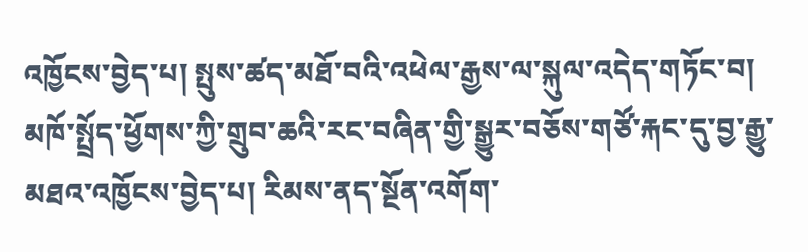འཁྱོངས་བྱེད་པ། སྤུས་ཚད་མཐོ་བའི་འཕེལ་རྒྱས་ལ་སྐུལ་འདེད་གཏོང་བ། མཁོ་སྤྲོད་ཕྱོགས་ཀྱི་གྲུབ་ཆའི་རང་བཞིན་གྱི་སྒྱུར་བཅོས་གཙོ་རྐང་དུ་བྱ་རྒྱུ་མཐའ་འཁྱོངས་བྱེད་པ། རིམས་ནད་སྔོན་འགོག་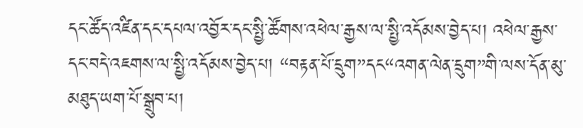དང་ཚོད་འཛིན་དང་དཔལ་འབྱོར་དང་སྤྱི་ཚོགས་འཕེལ་རྒྱས་ལ་སྤྱི་འདོམས་བྱེད་པ། འཕེལ་རྒྱས་དང་བདེ་འཇགས་ལ་སྤྱི་འདོམས་བྱེད་པ། “བརྟན་པོ་དྲུག”དང“འགན་ལེན་དྲུག”གི་ལས་དོན་མུ་མཐུད་ཡག་པོ་སྒྲུབ་པ།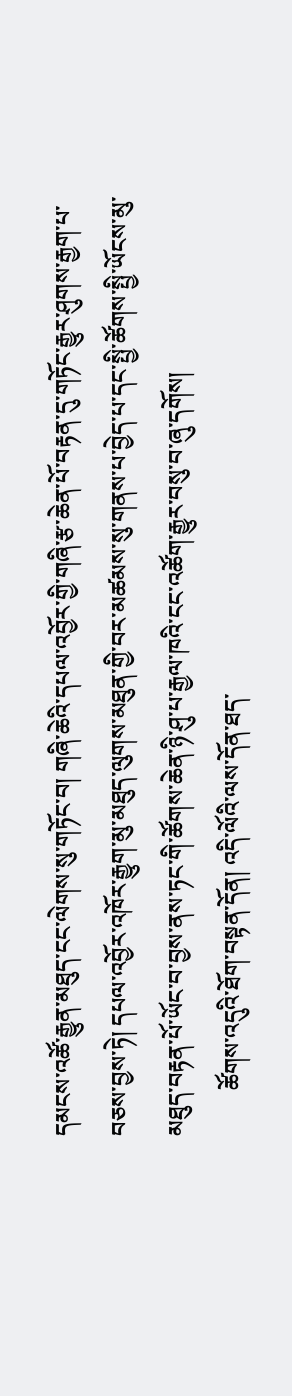དམངས་འཚོ་རྒྱུན་མཐུད་ངང་ལེགས་སུ་གཏོང་བ། གཞི་ཆེའི་དཔལ་འབྱོར་གྱི་གཞི་རྩ་ཆེན་པོ་བརྟན་དུ་གཏོང་རྒྱུར་ཤུགས་རྒྱག་པ་བཅས་བྱས་ཏེ། དཔལ་འབྱོར་འཁོར་རྒྱུག་མུ་མཐུད་ལུགས་མཐུན་གྱི་བར་མཚམས་སུ་གནས་པ་བྱེད་པ་དང་སྤྱི་ཚོགས་སྤྱི་ཡོངས་མུ་མཐུད་བརྟན་པོ་ཡོང་བ་བྱས་ནས་ཏང་གི་ཚོགས་ཆེན་ཉི་ཤུ་པ་རྒྱལ་ཁའི་ངང་འཚོག་རྒྱུར་བསུ་བ་ཞུ་དགོས།
        ཚོགས་འདུའི་ཐོག་བསྟན་དོན། འདི་ལོའི་ལས་དོན་ཐད་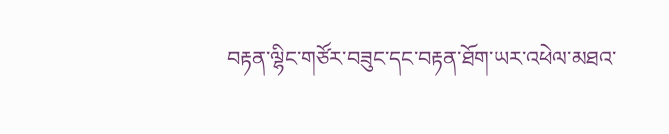བརྟན་ལྷིང་གཙོར་བཟུང་དང་བརྟན་ཐོག་ཡར་འཕེལ་མཐའ་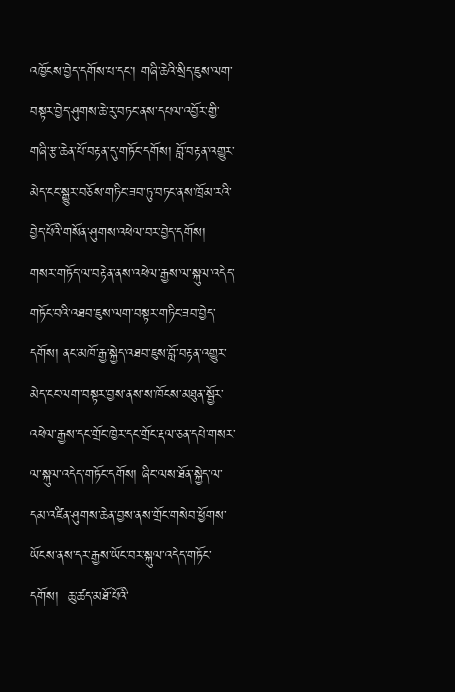འཁྱོངས་བྱེད་དགོས་པ་དང་། གཞི་ཆེའི་སྲིད་ཇུས་ལག་བསྟར་བྱེད་ཤུགས་ཆེ་རུ་བཏང་ནས་དཔལ་འབྱོར་གྱི་གཞི་རྩ་ཆེན་པོ་བརྟན་དུ་གཏོང་དགོས། བློ་བརྟན་འགྱུར་མེད་ངང་སྒྱུར་བཅོས་གཏིང་ཟབ་ཏུ་བཏང་ནས་ཁྲོམ་རའི་བྱེད་པོའི་གསོན་ཤུགས་འཕེལ་བར་བྱེད་དགོས། གསར་གཏོད་ལ་བརྟེན་ནས་འཕེལ་རྒྱས་ལ་སྐུལ་འདེད་གཏོང་བའི་འཐབ་ཇུས་ལག་བསྟར་གཏིང་ཟབ་བྱེད་དགོས། ནང་མཁོ་རྒྱ་སྐྱེད་འཐབ་ཇུས་བློ་བརྟན་འགྱུར་མེད་ངང་ལག་བསྟར་བྱས་ནས་ས་ཁོངས་མཐུན་སྦྱོར་འཕེལ་རྒྱས་དང་གྲོང་ཁྱེར་དང་གྲོང་རྡལ་ཅན་དཔེ་གསར་ལ་སྐུལ་འདེད་གཏོང་དགོས། ཞིང་ལས་ཐོན་སྐྱེད་ལ་དམ་འཛིན་ཤུགས་ཆེན་བྱས་ནས་གྲོང་གསེབ་ཕྱོགས་ཡོངས་ནས་དར་རྒྱས་ཡོང་བར་སྐུལ་འདེད་གཏོང་དགོས།  ཆུ་ཚད་མཐོ་པོའི་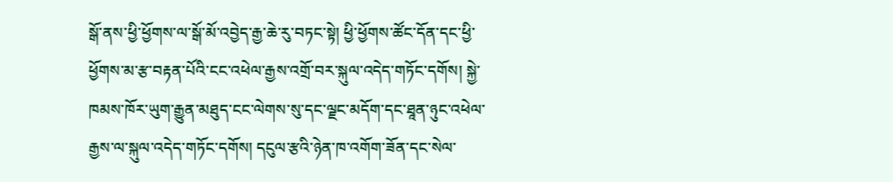སྒོ་ནས་ཕྱི་ཕྱོགས་ལ་སྒོ་མོ་འབྱེད་རྒྱ་ཆེ་རུ་བཏང་སྟེ། ཕྱི་ཕྱོགས་ཚོང་དོན་དང་ཕྱི་ཕྱོགས་མ་རྩ་བརྟན་པོའི་ངང་འཕེལ་རྒྱས་འགྲོ་བར་སྐུལ་འདེད་གཏོང་དགོས། སྐྱེ་ཁམས་ཁོར་ཡུག་རྒྱུན་མཐུད་ངང་ལེགས་སུ་དང་ལྗང་མདོག་དང་ཐཱན་ཉུང་འཕེལ་རྒྱས་ལ་སྐུལ་འདེད་གཏོང་དགོས། དངུལ་རྩའི་ཉེན་ཁ་འགོག་ཟོན་དང་སེལ་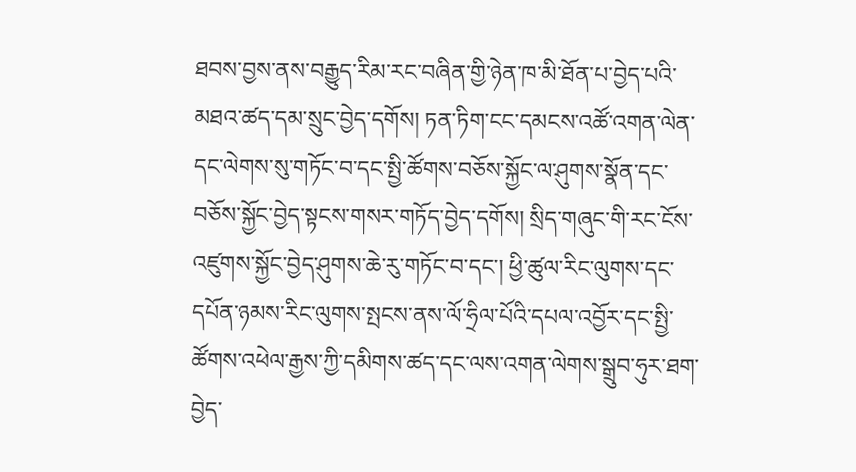ཐབས་བྱས་ནས་བརྒྱུད་རིམ་རང་བཞིན་གྱི་ཉེན་ཁ་མི་ཐོན་པ་བྱེད་པའི་མཐའ་ཚད་དམ་སྲུང་བྱེད་དགོས། ཏན་ཏིག་ངང་དམངས་འཚོ་འགན་ལེན་དང་ལེགས་སུ་གཏོང་བ་དང་སྤྱི་ཚོགས་བཅོས་སྐྱོང་ལ་ཤུགས་སྣོན་དང་བཅོས་སྐྱོང་བྱེད་སྟངས་གསར་གཏོད་བྱེད་དགོས། སྲིད་གཞུང་གི་རང་ངོས་འཛུགས་སྐྱོང་བྱེད་ཤུགས་ཆེ་རུ་གཏོང་བ་དང་། ཕྱི་ཚུལ་རིང་ལུགས་དང་དཔོན་ཉམས་རིང་ལུགས་སྤངས་ནས་ལོ་ཧྲིལ་པོའི་དཔལ་འབྱོར་དང་སྤྱི་ཚོགས་འཕེལ་རྒྱས་ཀྱི་དམིགས་ཚད་དང་ལས་འགན་ལེགས་སྒྲུབ་ཧུར་ཐག་བྱེད་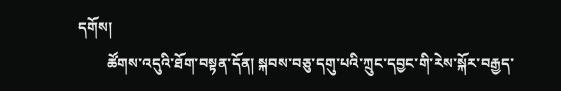དགོས།
        ཚོགས་འདུའི་ཐོག་བསྟན་དོན། སྐབས་བཅུ་དགུ་པའི་ཀྲུང་དབྱང་གི་རེས་སྐོར་བརྒྱད་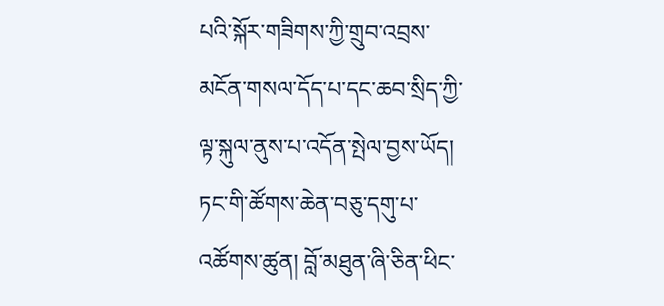པའི་སྐོར་གཟིགས་ཀྱི་གྲུབ་འབྲས་མངོན་གསལ་དོད་པ་དང་ཆབ་སྲིད་ཀྱི་ལྟ་སྐུལ་ནུས་པ་འདོན་སྤེལ་བྱས་ཡོད། ཏང་གི་ཚོགས་ཆེན་བཅུ་དགུ་པ་འཚོགས་ཚུན། བློ་མཐུན་ཞི་ཅིན་ཕིང་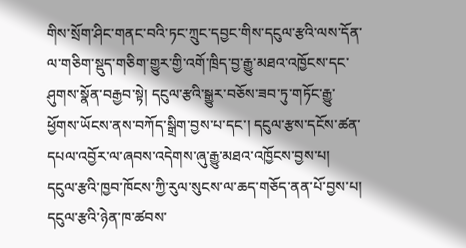གིས་སྲོག་ཤིང་གནང་བའི་ཏང་ཀྲུང་དབྱང་གིས་དངུལ་རྩའི་ལས་དོན་ལ་གཅིག་སྡུད་གཅིག་གྱུར་གྱི་འགོ་ཁྲིད་བྱ་རྒྱུ་མཐའ་འཁྱོངས་དང་ཤུགས་སྣོན་བརྒྱབ་སྟེ། དངུལ་རྩའི་སྒྱུར་བཅོས་ཟབ་ཏུ་གཏོང་རྒྱུ་ཕྱོགས་ཡོངས་ནས་བཀོད་སྒྲིག་བྱས་པ་དང་། དངུལ་རྩས་དངོས་ཚན་དཔལ་འབྱོར་ལ་ཞབས་འདེགས་ཞུ་རྒྱུ་མཐའ་འཁྱོངས་བྱས་པ། དངུལ་རྩའི་ཁྱབ་ཁོངས་ཀྱི་རུལ་སུངས་ལ་ཆད་གཅོད་ནན་པོ་བྱས་པ། དངུལ་རྩའི་ཉེན་ཁ་ཚབས་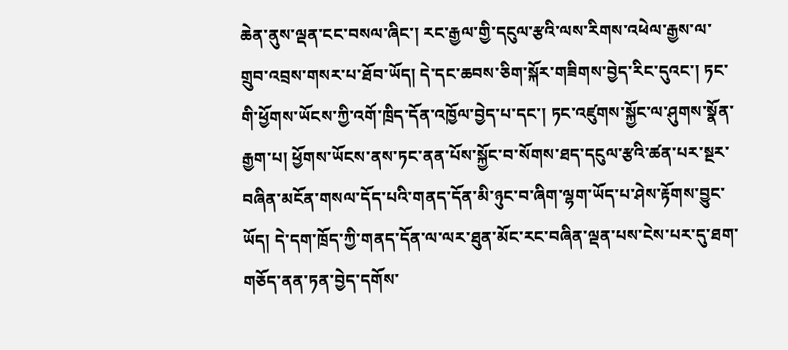ཆེན་ནུས་ལྡན་ངང་བསལ་ཞིང་། རང་རྒྱལ་གྱི་དངུལ་རྩའི་ལས་རིགས་འཕེལ་རྒྱས་ལ་གྲུབ་འབྲས་གསར་པ་ཐོབ་ཡོད། དེ་དང་ཆབས་ཅིག་སྐོར་གཟིགས་བྱེད་རིང་དུའང་། ཏང་གི་ཕྱོགས་ཡོངས་ཀྱི་འགོ་ཁྲིད་དོན་འཁྱོལ་བྱེད་པ་དང་། ཏང་འཛུགས་སྐྱོང་ལ་ཤུགས་སྣོན་རྒྱག་པ། ཕྱོགས་ཡོངས་ནས་ཏང་ནན་པོས་སྐྱོང་བ་སོགས་ཐད་དངུལ་རྩའི་ཚན་པར་སྔར་བཞིན་མངོན་གསལ་དོད་པའི་གནད་དོན་མི་ཉུང་བ་ཞིག་ལྷག་ཡོད་པ་ཤེས་རྟོགས་བྱུང་ཡོད། དེ་དག་ཁྲོད་ཀྱི་གནད་དོན་ལ་ལར་ཐུན་མོང་རང་བཞིན་ལྡན་པས་ངེས་པར་དུ་ཐག་གཅོད་ནན་ཏན་བྱེད་དགོས་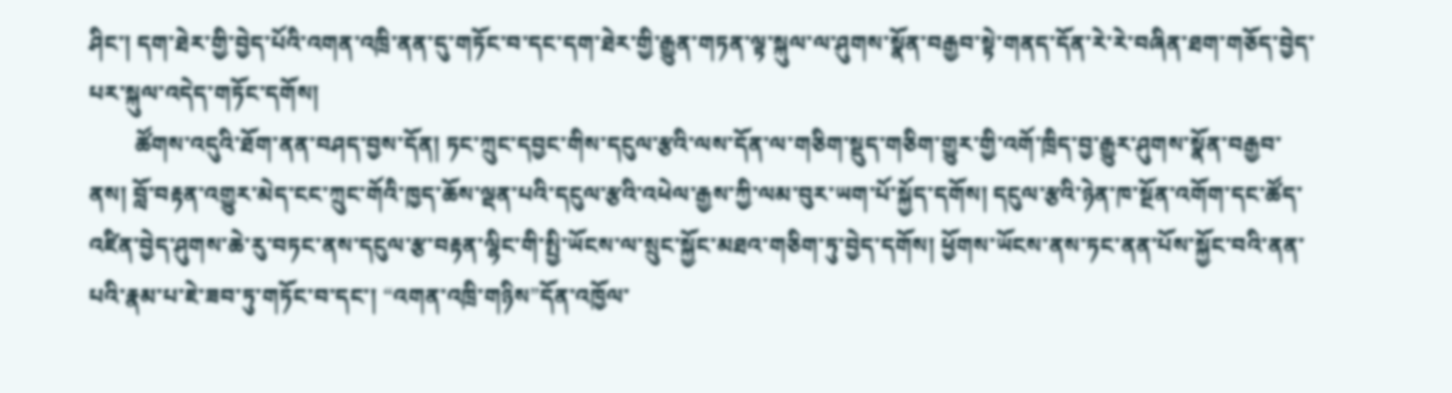ཤིང་། དག་ཐེར་གྱི་བྱེད་པོའི་འགན་འཁྲི་ནན་དུ་གཏོང་བ་དང་དག་ཐེར་གྱི་རྒྱུན་གཏན་ལྟ་སྐུལ་ལ་ཤུགས་སྣོན་བརྒྱབ་སྟེ་གནད་དོན་རེ་རེ་བཞིན་ཐག་གཅོད་བྱེད་པར་སྐུལ་འདེད་གཏོང་དགོས།
        ཚོགས་འདུའི་ཐོག་ནན་བཤད་བྱས་དོན། ཏང་ཀྲུང་དབྱང་གིས་དངུལ་རྩའི་ལས་དོན་ལ་གཅིག་སྡུད་གཅིག་གྱུར་གྱི་འགོ་ཁྲིད་བྱ་རྒྱུར་ཤུགས་སྣོན་བརྒྱབ་ནས། བློ་བརྟན་འགྱུར་མེད་ངང་ཀྲུང་གོའི་ཁྱད་ཆོས་ལྡན་པའི་དངུལ་རྩའི་འཕེལ་རྒྱས་ཀྱི་ལམ་བུར་ཡག་པོ་སྐྱོད་དགོས། དངུལ་རྩའི་ཉེན་ཁ་སྔོན་འགོག་དང་ཚོད་འཛིན་བྱེད་ཤུགས་ཆེ་རུ་བཏང་ནས་དངུལ་རྩ་བརྟན་ལྷིང་གི་སྤྱི་ཡོངས་ལ་སྲུང་སྐྱོང་མཐའ་གཅིག་ཏུ་བྱེད་དགོས། ཕྱོགས་ཡོངས་ནས་ཏང་ནན་པོས་སྐྱོང་བའི་ནན་པའི་རྣམ་པ་ཇེ་ཟབ་ཏུ་གཏོང་བ་དང་། “འགན་འཁྲི་གཉིས”དོན་འཁྱོལ་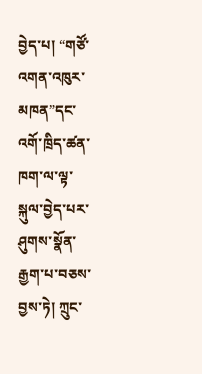བྱེད་པ། “གཙོ་འགན་འཁུར་མཁན”དང་འགོ་ཁྲིད་ཚན་ཁག་ལ་ལྟ་སྐུལ་བྱེད་པར་ཤུགས་སྣོན་རྒྱག་པ་བཅས་བྱས་ཏེ། ཀྲུང་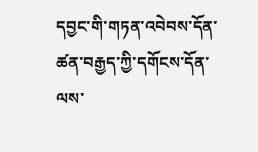དབྱང་གི་གཏན་འབེབས་དོན་ཚན་བརྒྱད་ཀྱི་དགོངས་དོན་ལས་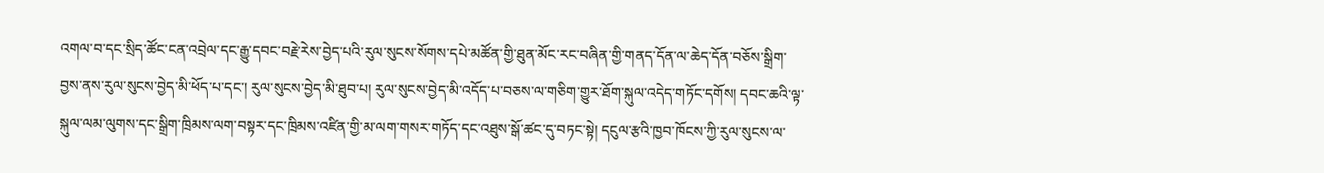འགལ་བ་དང་སྲིད་ཚོང་ངན་འབྲེལ་དང་རྒྱུ་དབང་བརྗེ་རེས་བྱེད་པའི་རུལ་སུངས་སོགས་དཔེ་མཚོན་གྱི་ཐུན་མོང་རང་བཞིན་གྱི་གནད་དོན་ལ་ཆེད་དོན་བཅོས་སྒྲིག་བྱས་ནས་རུལ་སུངས་བྱེད་མི་ཕོད་པ་དང་། རུལ་སུངས་བྱེད་མི་ཐུབ་པ། རུལ་སུངས་བྱེད་མི་འདོད་པ་བཅས་ལ་གཅིག་གྱུར་ཐོག་སྐུལ་འདེད་གཏོང་དགོས། དབང་ཆའི་ལྟ་སྐུལ་ལམ་ལུགས་དང་སྒྲིག་ཁྲིམས་ལག་བསྟར་དང་ཁྲིམས་འཛིན་གྱི་མ་ལག་གསར་གཏོད་དང་འཐུས་སྒོ་ཚང་དུ་བཏང་སྟེ། དངུལ་རྩའི་ཁྱབ་ཁོངས་ཀྱི་རུལ་སུངས་ལ་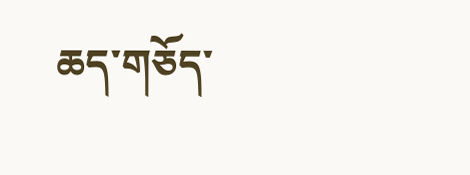ཆད་གཅོད་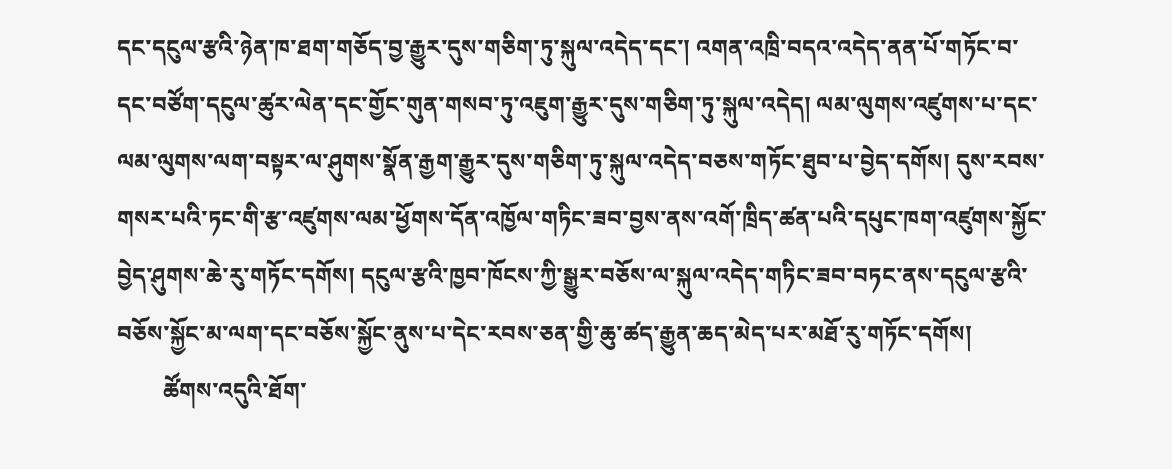དང་དངུལ་རྩའི་ཉེན་ཁ་ཐག་གཅོད་བྱ་རྒྱུར་དུས་གཅིག་ཏུ་སྐུལ་འདེད་དང་། འགན་འཁྲི་བདའ་འདེད་ནན་པོ་གཏོང་བ་དང་བཙོག་དངུལ་ཚུར་ལེན་དང་གྱོང་གུན་གསབ་ཏུ་འཇུག་རྒྱུར་དུས་གཅིག་ཏུ་སྐུལ་འདེད། ལམ་ལུགས་འཛུགས་པ་དང་ལམ་ལུགས་ལག་བསྟར་ལ་ཤུགས་སྣོན་རྒྱག་རྒྱུར་དུས་གཅིག་ཏུ་སྐུལ་འདེད་བཅས་གཏོང་ཐུབ་པ་བྱེད་དགོས། དུས་རབས་གསར་པའི་ཏང་གི་རྩ་འཛུགས་ལམ་ཕྱོགས་དོན་འཁྱོལ་གཏིང་ཟབ་བྱས་ནས་འགོ་ཁྲིད་ཚན་པའི་དཔུང་ཁག་འཛུགས་སྐྱོང་བྱེད་ཤུགས་ཆེ་རུ་གཏོང་དགོས། དངུལ་རྩའི་ཁྱབ་ཁོངས་ཀྱི་སྒྱུར་བཅོས་ལ་སྐུལ་འདེད་གཏིང་ཟབ་བཏང་ནས་དངུལ་རྩའི་བཅོས་སྐྱོང་མ་ལག་དང་བཅོས་སྐྱོང་ནུས་པ་དེང་རབས་ཅན་གྱི་ཆུ་ཚད་རྒྱུན་ཆད་མེད་པར་མཐོ་རུ་གཏོང་དགོས།
        ཚོགས་འདུའི་ཐོག་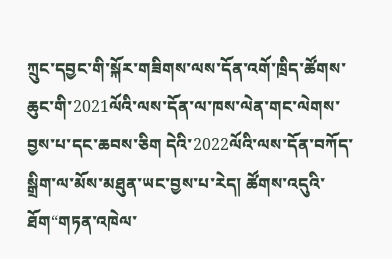ཀྲུང་དབྱང་གི་སྐོར་གཟིགས་ལས་དོན་འགོ་ཁྲིད་ཚོགས་ཆུང་གི་2021ལོའི་ལས་དོན་ལ་ཁས་ལེན་གང་ལེགས་བྱས་པ་དང་ཆབས་ཅིག དེའི་2022ལོའི་ལས་དོན་བཀོད་སྒྲིག་ལ་མོས་མཐུན་ཡང་བྱས་པ་རེད། ཚོགས་འདུའི་ཐོག“གཏན་འཁེལ་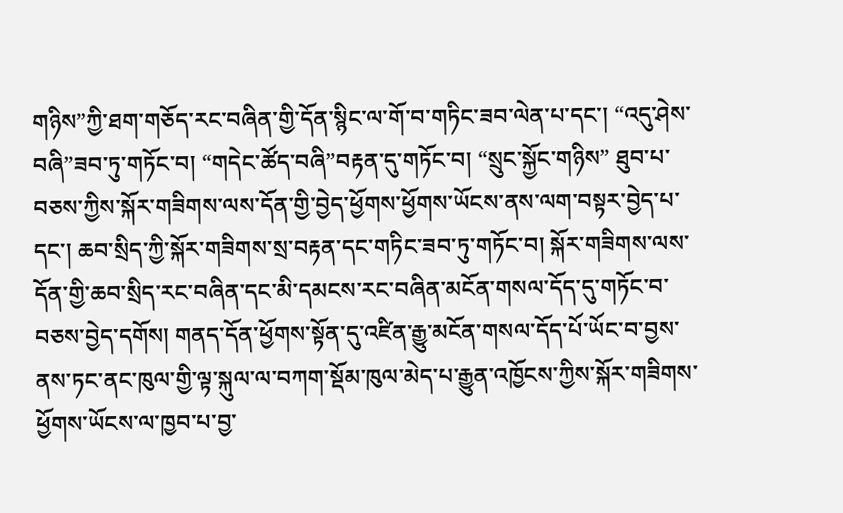གཉིས”ཀྱི་ཐག་གཅོད་རང་བཞིན་གྱི་དོན་སྙིང་ལ་གོ་བ་གཏིང་ཟབ་ལེན་པ་དང་། “འདུ་ཤེས་བཞི”ཟབ་ཏུ་གཏོང་བ། “གདེང་ཚོད་བཞི”བརྟན་དུ་གཏོང་བ། “སྲུང་སྐྱོང་གཉིས” ཐུབ་པ་བཅས་ཀྱིས་སྐོར་གཟིགས་ལས་དོན་གྱི་བྱེད་ཕྱོགས་ཕྱོགས་ཡོངས་ནས་ལག་བསྟར་བྱེད་པ་དང་། ཆབ་སྲིད་ཀྱི་སྐོར་གཟིགས་སྲ་བརྟན་དང་གཏིང་ཟབ་ཏུ་གཏོང་བ། སྐོར་གཟིགས་ལས་དོན་གྱི་ཆབ་སྲིད་རང་བཞིན་དང་མི་དམངས་རང་བཞིན་མངོན་གསལ་དོད་དུ་གཏོང་བ་བཅས་བྱེད་དགོས། གནད་དོན་ཕྱོགས་སྟོན་དུ་འཛིན་རྒྱུ་མངོན་གསལ་དོད་པོ་ཡོང་བ་བྱས་ནས་ཏང་ནང་ཁུལ་གྱི་ལྟ་སྐུལ་ལ་བཀག་སྡོམ་ཁུལ་མེད་པ་རྒྱུན་འཁྱོངས་ཀྱིས་སྐོར་གཟིགས་ཕྱོགས་ཡོངས་ལ་ཁྱབ་པ་བྱ་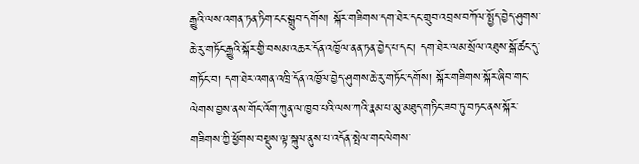རྒྱུའི་ལས་འགན་ཏན་ཏིག་ངང་སྒྲུབ་དགོས། སྐོར་གཟིགས་དག་ཐེར་དང་གྲུབ་འབྲས་བཀོལ་སྤྱོད་བྱེད་ཤུགས་ཆེ་རུ་གཏོང་རྒྱུའི་སྐོར་གྱི་བསམ་འཆར་དོན་འཁྱོལ་ནན་ཏན་བྱེད་པ་དང་། དག་ཐེར་ལམ་སྲོལ་འཐུས་སྒོ་ཚང་དུ་གཏོང་བ། དག་ཐེར་འགན་འཁྲི་དོན་འཁྱོལ་བྱེད་ཤུགས་ཆེ་རུ་གཏོང་དགོས། སྐོར་གཟིགས་སྐོར་ཞིབ་གང་ལེགས་བྱས་ནས་གོང་འོག་ཀུན་ལ་ཁྱབ་པའི་ལས་ཀའི་རྣམ་པ་མུ་མཐུད་གཏིང་ཟབ་ཏུ་བཏང་ནས་སྐོར་གཟིགས་ཀྱི་ཕྱོགས་བསྡུས་ལྟ་སྐུལ་ནུས་པ་འདོན་སྤེལ་གང་ལེགས་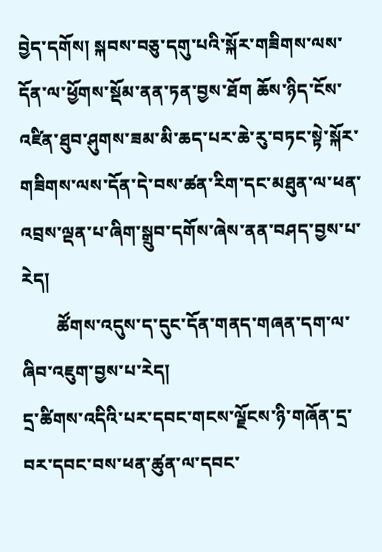བྱེད་དགོས། སྐབས་བཅུ་དགུ་པའི་སྐོར་གཟིགས་ལས་དོན་ལ་ཕྱོགས་སྡོམ་ནན་ཏན་བྱས་ཐོག ཆོས་ཉིད་ངོས་འཛིན་ཐུབ་ཤུགས་ཟམ་མི་ཆད་པར་ཆེ་རུ་བཏང་སྟེ་སྐོར་གཟིགས་ལས་དོན་དེ་བས་ཚན་རིག་དང་མཐུན་ལ་ཕན་འབྲས་ལྡན་པ་ཞིག་སྒྲུབ་དགོས་ཞེས་ནན་བཤད་བྱས་པ་རེད།
        ཚོགས་འདུས་ད་དུང་དོན་གནད་གཞན་དག་ལ་ཞིབ་འཇུག་བྱས་པ་རེད།
དྲ་ཚིགས་འདིའི་པར་དབང་གངས་ལྗོངས་ཉི་གཞོན་དྲ་བར་དབང་བས་ཕན་ཚུན་ལ་དབང་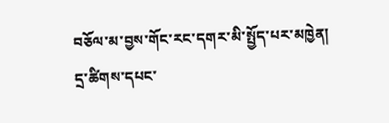བཅོལ་མ་བྱས་གོང་རང་དགར་མི་སྤྱོད་པར་མཁྱེན།
དྲ་ཚིགས་དཔང་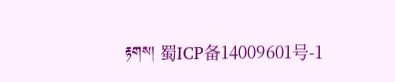རྟགས། 蜀ICP备14009601号-1